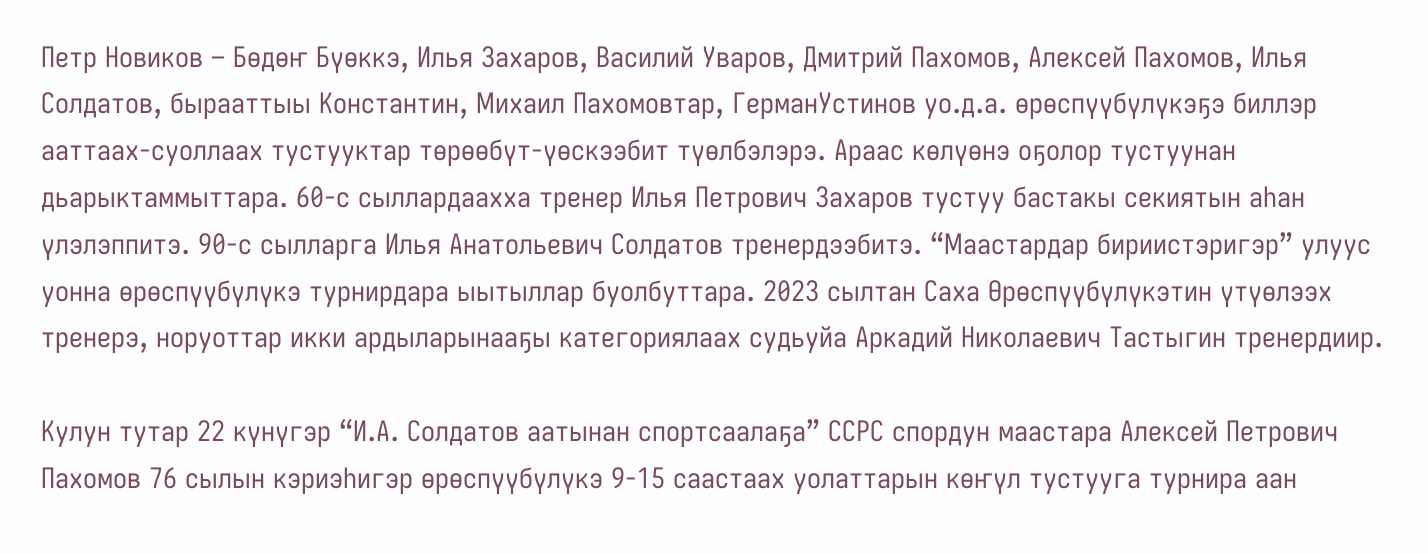Петр Новиков – Бөдөҥ Бүөккэ, Илья Захаров, Василий Уваров, Дмитрий Пахомов, Алексей Пахомов, Илья Солдатов, бырааттыы Константин, Михаил Пахомовтар, ГерманУстинов уо.д.а. өрөспүүбүлүкэҕэ биллэр ааттаах-суоллаах тустууктар төрөөбүт-үөскээбит түөлбэлэрэ. Араас көлүөнэ оҕолор тустуунан дьарыктаммыттара. 60-с сыллардаахха тренер Илья Петрович Захаров тустуу бастакы секиятын аһан үлэлэппитэ. 90-с сылларга Илья Анатольевич Солдатов тренердээбитэ. “Маастардар бириистэригэр” улуус уонна өрөспүүбүлүкэ турнирдара ыытыллар буолбуттара. 2023 сылтан Саха Өрөспүүбүлүкэтин үтүөлээх тренерэ, норуоттар икки ардыларынааҕы категориялаах судьуйа Аркадий Николаевич Тастыгин тренердиир.

Кулун тутар 22 күнүгэр “И.А. Солдатов аатынан спортсаалаҕа” ССРС спордун маастара Алексей Петрович Пахомов 76 сылын кэриэһигэр өрөспүүбүлүкэ 9-15 саастаах уолаттарын көҥүл тустууга турнира аан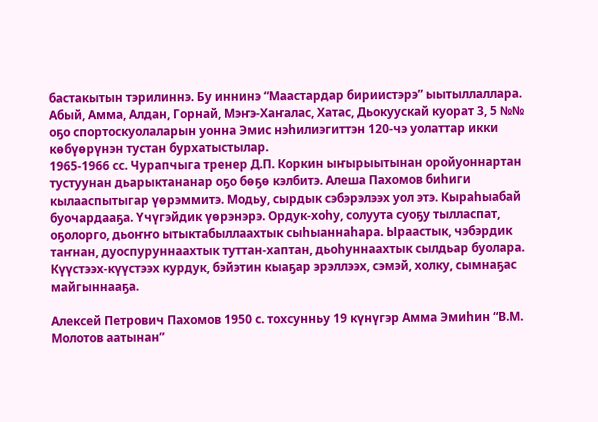бастакытын тэрилиннэ. Бу иннинэ “Маастардар бириистэрэ” ыытыллаллара. Абый, Амма, Алдан, Горнай, Мэҥэ-Хаҥалас, Хатас, Дьокуускай куорат 3, 5 №№ оҕо спортоскуолаларын уонна Эмис нэһилиэгиттэн 120-чэ уолаттар икки көбүөрүнэн тустан бурхатыстылар.
1965-1966 сс. Чурапчыга тренер Д.П. Коркин ыҥырыытынан оройуоннартан тустуунан дьарыктананар оҕо бөҕө кэлбитэ. Алеша Пахомов биһиги кылааспытыгар үөрэммитэ. Модьу, сырдык сэбэрэлээх уол этэ. Кыраһыабай буочардааҕа. Үчүгэйдик үөрэнэрэ. Ордук-хоһу, солуута суоҕу тылласпат, оҕолорго, дьоҥҥо ытыктабыллаахтык сыһыаннаһара. Ыраастык, чэбэрдик таҥнан, дуоспуруннаахтык туттан-хаптан, дьоһуннаахтык сылдьар буолара. Күүстээх-күүстээх курдук, бэйэтин кыаҕар эрэллээх, сэмэй, холку, сымнаҕас майгыннааҕа.

Алексей Петрович Пахомов 1950 с. тохсунньу 19 күнүгэр Амма Эмиһин “В.М. Молотов аатынан”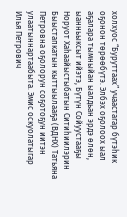холхуос “Буруттаах” учаастагар бүтэһик оҕонон төрөөбүтэ. Элбэх оҕолоох ыал аҕалара тымныйан ыалдьан эрдэ өлөн, ыанньыксыт ийэтэ, Бүтүн Сойуустааҕы Норуот Хаһаайыстыбатын Ситиһиилэрин Быыстапкатын кыттыылааҕа (ВДНХ) Татьяна Петровна оҕолорун соҕотоҕун иитэн улаатыннартаабыта. Эмис оскуолатыгар Илья Петрович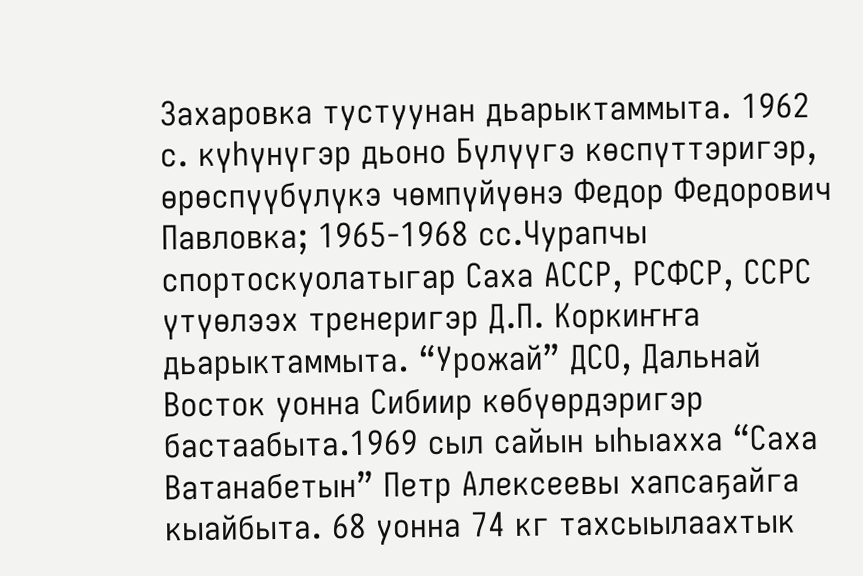Захаровка тустуунан дьарыктаммыта. 1962 с. күһүнүгэр дьоно Бүлүүгэ көспүттэригэр, өрөспүүбүлүкэ чөмпүйүөнэ Федор Федорович Павловка; 1965-1968 сс.Чурапчы спортоскуолатыгар Саха АССР, РСФСР, ССРС үтүөлээх тренеригэр Д.П. Коркиҥҥа дьарыктаммыта. “Урожай” ДСО, Дальнай Восток уонна Сибиир көбүөрдэригэр бастаабыта.1969 сыл сайын ыһыахха “Саха Ватанабетын” Петр Алексеевы хапсаҕайга кыайбыта. 68 уонна 74 кг тахсыылаахтык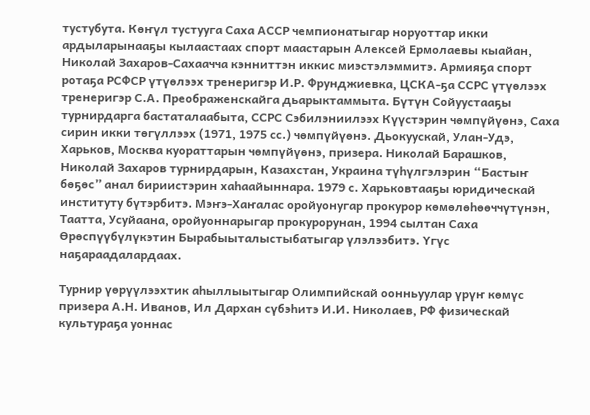тустубута. Көҥүл тустууга Саха АССР чемпионатыгар норуоттар икки ардыларынааҕы кылаастаах спорт маастарын Алексей Ермолаевы кыайан, Николай Захаров-Сахаачча кэнниттэн иккис миэстэлэммитэ. Армияҕа спорт ротаҕа РСФСР үтүөлээх тренеригэр И.Р. Фрунджиевка, ЦСКА-ҕа ССРС үтүөлээх тренеригэр С.А. Преображенскайга дьарыктаммыта. Бүтүн Сойуустааҕы турнирдарга бастаталаабыта, ССРС Сэбилэниилээх Күүстэрин чөмпүйүөнэ, Саха сирин икки төгүллээх (1971, 1975 сс.) чөмпүйүөнэ. Дьокуускай, Улан-Удэ, Харьков, Москва куораттарын чөмпүйүөнэ, призера. Николай Барашков, Николай Захаров турнирдарын, Казахстан, Украина түһүлгэлэрин “Бастыҥ бөҕөс” анал бириистэрин хаһаайыннара. 1979 с. Харьковтааҕы юридическай институту бүтэрбитэ. Мэҥэ-Хаҥалас оройуонугар прокурор көмөлөһөөччүтүнэн, Таатта, Усуйаана, оройуоннарыгар прокурорунан, 1994 сылтан Саха Өрөспүүбүлүкэтин Бырабыыталыстыбатыгар үлэлээбитэ. Үгүс наҕараадалардаах.

Турнир үөрүүлээхтик аһыллыытыгар Олимпийскай оонньуулар үрүҥ көмүс призера А.Н. Иванов, Ил Дархан сүбэһитэ И.И. Николаев, РФ физическай культураҕа уоннас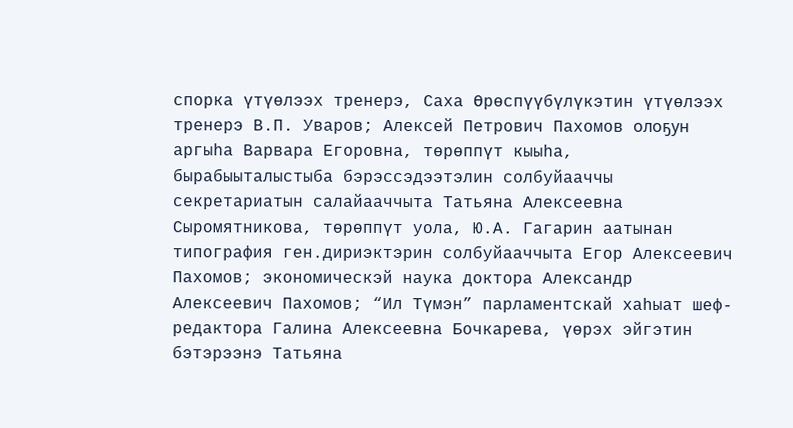спорка үтүөлээх тренерэ, Саха Өрөспүүбүлүкэтин үтүөлээх тренерэ В.П. Уваров; Алексей Петрович Пахомов олоҕун аргыһа Варвара Егоровна, төрөппүт кыыһа, бырабыыталыстыба бэрэссэдээтэлин солбуйааччы секретариатын салайааччыта Татьяна Алексеевна Сыромятникова, төрөппүт уола, Ю.А. Гагарин аатынан типография ген.дириэктэрин солбуйааччыта Егор Алексеевич Пахомов; экономическэй наука доктора Александр Алексеевич Пахомов; “Ил Түмэн” парламентскай хаһыат шеф-редактора Галина Алексеевна Бочкарева, үөрэх эйгэтин бэтэрээнэ Татьяна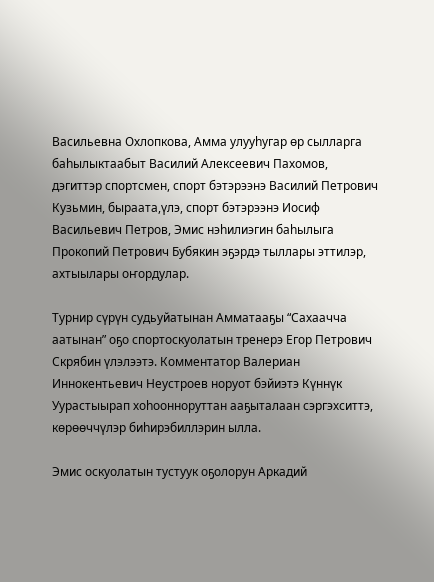Васильевна Охлопкова, Амма улууһугар өр сылларга баһылыктаабыт Василий Алексеевич Пахомов, дэгиттэр спортсмен, спорт бэтэрээнэ Василий Петрович Кузьмин, быраата,үлэ, спорт бэтэрээнэ Иосиф Васильевич Петров, Эмис нэһилиэгин баһылыга Прокопий Петрович Бубякин эҕэрдэ тыллары эттилэр, ахтыылары оҥордулар.

Турнир сүрүн судьуйатынан Амматааҕы “Сахаачча аатынан” оҕо спортоскуолатын тренерэ Егор Петрович Скрябин үлэлээтэ. Комментатор Валериан Иннокентьевич Неустроев норуот бэйиэтэ Күннүк Уурастыырап хоһоонноруттан ааҕыталаан сэргэхситтэ, көрөөччүлэр биһирэбиллэрин ылла.

Эмис оскуолатын тустуук оҕолорун Аркадий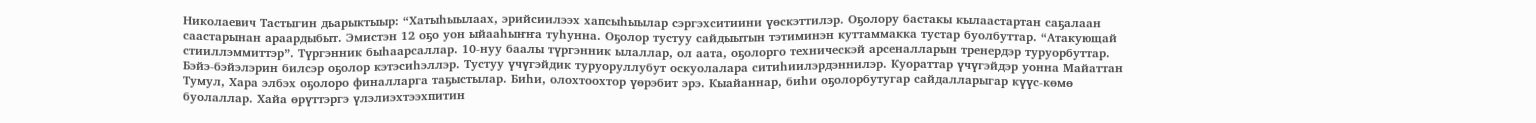Николаевич Тастыгин дьарыктыыр: “Хатыһыылаах, эрийсиилээх хапсыһыылар сэргэхситиини үөскэттилэр. Оҕолору бастакы кылаастартан саҕалаан саастарынан араардыбыт. Эмистэн 12 оҕо уон ыйааһыҥҥа туһунна. Оҕолор тустуу сайдыытын тэтиминэн куттаммакка тустар буолбуттар. “Атакующай стииллэммиттэр”. Түргэнник быһаарсаллар. 10-нуу баалы түргэнник ылаллар, ол аата, оҕолорго техническэй арсеналларын тренердэр туруорбуттар. Бэйэ-бэйэлэрин билсэр оҕолор кэтэсиһэллэр. Тустуу үчүгэйдик туруоруллубут оскуолалара ситиһиилэрдэннилэр. Куораттар үчүгэйдэр уонна Майаттан Тумул, Хара элбэх оҕолоро финалларга таҕыстылар. Биһи, олохтоохтор үөрэбит эрэ. Кыайаннар, биһи оҕолорбутугар сайдалларыгар күүс-көмө буолаллар. Хайа өрүттэргэ үлэлиэхтээхпитин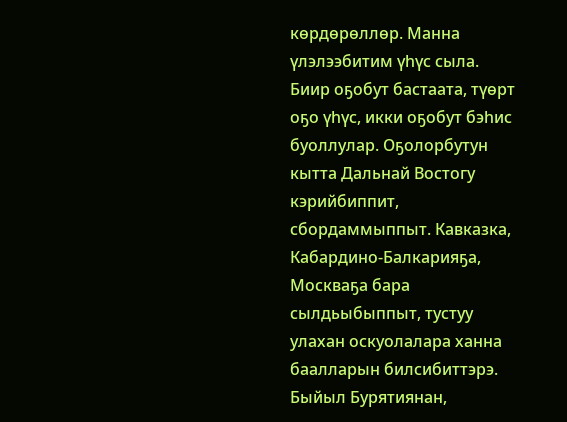көрдөрөллөр. Манна үлэлээбитим үһүс сыла. Биир оҕобут бастаата, түөрт оҕо үһүс, икки оҕобут бэһис буоллулар. Оҕолорбутун кытта Дальнай Востогу кэрийбиппит, сбордаммыппыт. Кавказка, Кабардино-Балкарияҕа, Москваҕа бара сылдьыбыппыт, тустуу улахан оскуолалара ханна баалларын билсибиттэрэ. Быйыл Бурятиянан,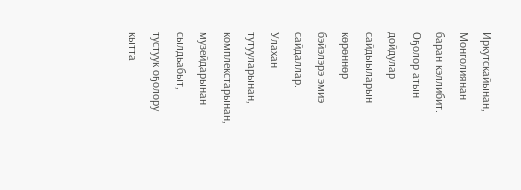Иркутскайынан, Монголиянан баран кэллибит. Оҕолор атын дойдулар сайдыыларын көрөннөр бэйэлэрэ эмиэ сайдаллар. Улахан тутууларынан, комплекстарынан, музейдарынан сылдьабыт, тустуук оҕолору кытта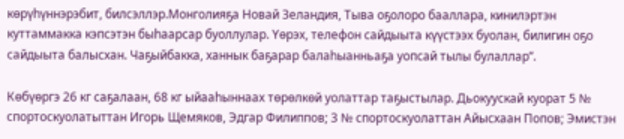көрүһүннэрэбит, билсэллэр.Монголияҕа Новай Зеландия, Тыва оҕолоро бааллара, кинилэртэн куттаммакка кэпсэтэн быһаарсар буоллулар. Үөрэх, телефон сайдыыта күүстээх буолан, билигин оҕо сайдыыта балысхан. Чаҕыйбакка, ханнык баҕарар балаһыанньаҕа уопсай тылы булаллар”.

Көбүөргэ 26 кг саҕалаан, 68 кг ыйааһыннаах төрөлкөй уолаттар таҕыстылар. Дьокуускай куорат 5 № спортоскуолатыттан Игорь Щемяков, Эдгар Филиппов; 3 № спортоскуолаттан Айысхаан Попов; Эмистэн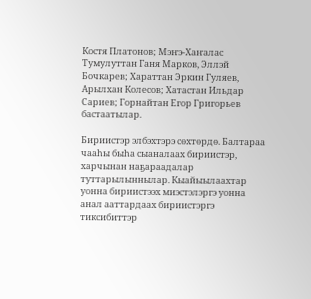Костя Платонов; Мэҥэ-Хаҥалас Тумулуттан Ганя Марков, Эллэй Бочкарев; Хараттан Эркин Гуляев, Арылхан Колесов; Хатастан Ильдар Сариев; Горнайтан Егор Григорьев бастаатылар.

Бириистэр элбэхтэрэ сөхтөрдө. Балтараа чааһы быһа сыаналаах бириистэр, харчынан наҕараадалар туттарылыннылар. Кыайыылаахтар уонна бириистээх миэстэлэргэ уонна анал ааттардаах бириистэргэ тиксибиттэр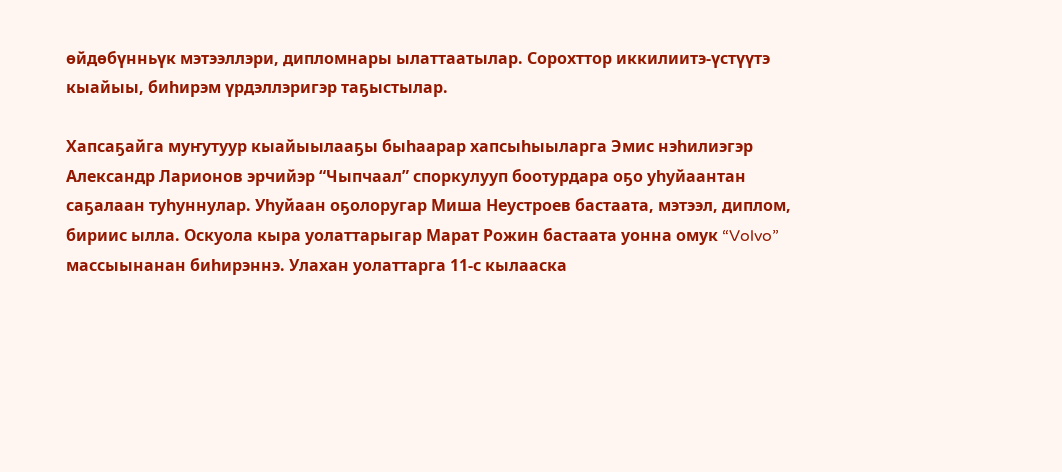өйдөбүнньүк мэтээллэри, дипломнары ылаттаатылар. Сорохттор иккилиитэ-үстүүтэ кыайыы, биһирэм үрдэллэригэр таҕыстылар.

Хапсаҕайга муҥутуур кыайыылааҕы быһаарар хапсыһыыларга Эмис нэһилиэгэр Александр Ларионов эрчийэр “Чыпчаал” споркулууп боотурдара оҕо уһуйаантан саҕалаан туһуннулар. Уһуйаан оҕолоругар Миша Неустроев бастаата, мэтээл, диплом, бириис ылла. Оскуола кыра уолаттарыгар Марат Рожин бастаата уонна омук “Volvo” массыынанан биһирэннэ. Улахан уолаттарга 11-с кылааска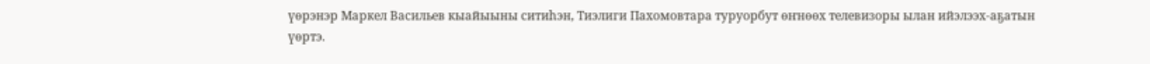үөрэнэр Маркел Васильев кыайыыны ситиһэн, Тиэлиги Пахомовтара туруорбут өҥнөөх телевизоры ылан ийэлээх-аҕатын үөртэ.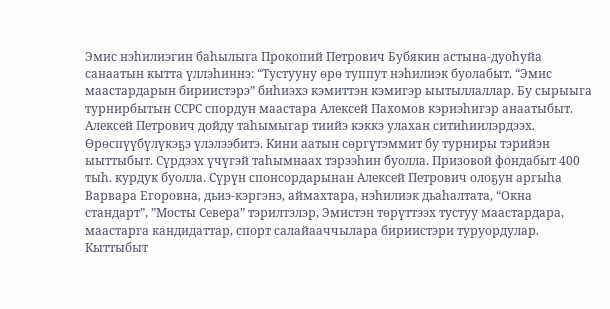Эмис нэһилиэгин баһылыга Прокопий Петрович Бубякин астына-дуоһуйа санаатын кытта үллэһиннэ: “Тустууну өрө туппут нэһилиэк буолабыт. “Эмис маастардарын бириистэрэ” биһиэхэ кэмиттэн кэмигэр ыытыллаллар. Бу сырыыга турнирбытын ССРС спордун маастара Алексей Пахомов кэриэһигэр анаатыбыт. Алексей Петрович дойду таһымыгар тиийэ кэккэ улахан ситиһиилэрдээх. Өрөспүүбүлүкэҕэ үлэлээбитэ. Кини аатын сөргүтэммит бу турниры тэрийэн ыыттыбыт. Сүрдээх үчүгэй таһымнаах тэрээһин буолла. Призовой фондабыт 400 тыһ. курдук буолла. Сүрүн спонсордарынан Алексей Петрович олоҕун аргыһа Варвара Егоровна, дьиэ-кэргэнэ, аймахтара, нэһилиэк дьаһалтата, “Окна стандарт”, ”Мосты Севера” тэрилтэлэр, Эмистэн төрүттээх тустуу маастардара, маастарга кандидаттар, спорт салайааччылара бириистэри туруордулар. Кыттыбыт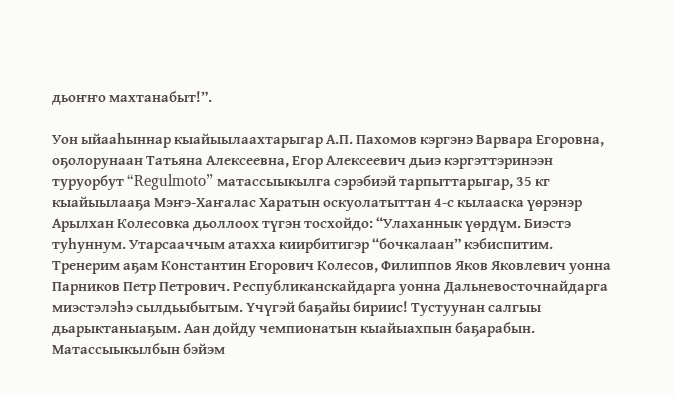дьоҥҥо махтанабыт!”.

Уон ыйааһыннар кыайыылаахтарыгар А.П. Пахомов кэргэнэ Варвара Егоровна, оҕолорунаан Татьяна Алексеевна, Егор Алексеевич дьиэ кэргэттэринээн туруорбут “Regulmoto” матассыыкылга сэрэбиэй тарпыттарыгар, 35 кг кыайыылааҕа Мэҥэ-Хаҥалас Харатын оскуолатыттан 4-с кылааска үөрэнэр Арылхан Колесовка дьоллоох түгэн тосхойдо: “Улаханнык үөрдүм. Биэстэ туһуннум. Утарсааччым атахха киирбитигэр “бочкалаан” кэбиспитим. Тренерим аҕам Константин Егорович Колесов, Филиппов Яков Яковлевич уонна Парников Петр Петрович. Республиканскайдарга уонна Дальневосточнайдарга миэстэлэһэ сылдьыбытым. Үчүгэй баҕайы бириис! Тустуунан салгыы дьарыктаныаҕым. Аан дойду чемпионатын кыайыахпын баҕарабын. Матассыыкылбын бэйэм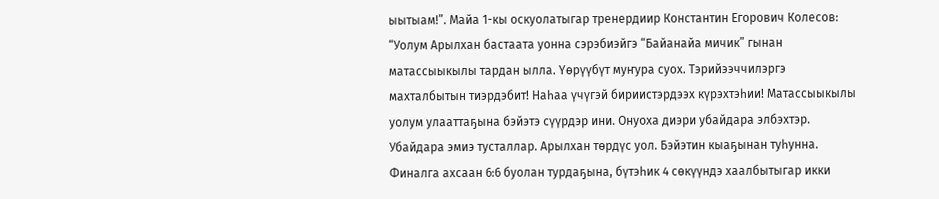ыытыам!”. Майа 1-кы оскуолатыгар тренердиир Константин Егорович Колесов: “Уолум Арылхан бастаата уонна сэрэбиэйгэ “Байанайа мичик” гынан матассыыкылы тардан ылла. Үөрүүбүт муҥура суох. Тэрийээччилэргэ махталбытын тиэрдэбит! Наһаа үчүгэй бириистэрдээх күрэхтэһии! Матассыыкылы уолум улааттаҕына бэйэтэ сүүрдэр ини. Онуоха диэри убайдара элбэхтэр. Убайдара эмиэ тусталлар. Арылхан төрдүс уол. Бэйэтин кыаҕынан туһунна. Финалга ахсаан 6:6 буолан турдаҕына, бүтэһик 4 сөкүүндэ хаалбытыгар икки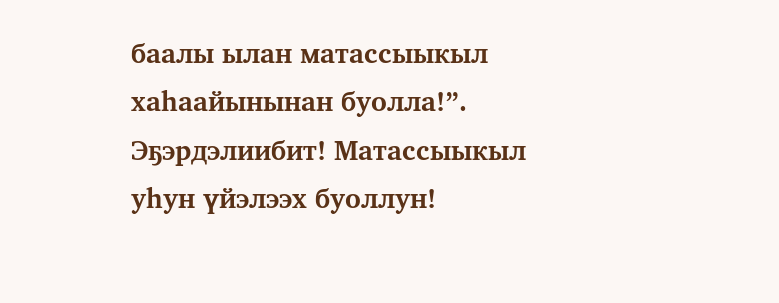баалы ылан матассыыкыл хаһаайынынан буолла!”.
Эҕэрдэлиибит! Матассыыкыл уһун үйэлээх буоллун!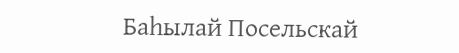Баһылай Посельскай